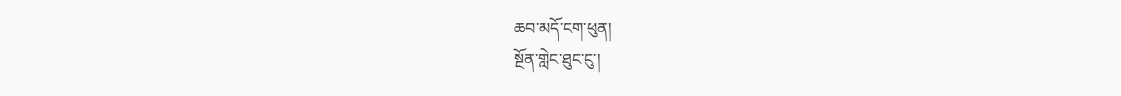ཆབ་མདོ་ངག་ཕུན།
སྔོན་གླེང་ཐུང་ངུ་།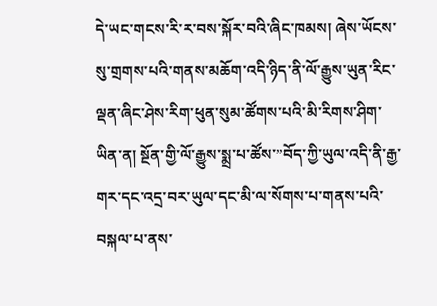དེ་ཡང་གངས་རི་ར་བས་སྐོར་བའི་ཞིང་ཁམས། ཞེས་ཡོངས་སུ་གྲགས་པའི་གནས་མཆོག་འདི་ཉིད་ནི་ལོ་རྒྱུས་ཡུན་རིང་ལྡན་ཞིང་ཤེས་རིག་ཕུན་སུམ་ཚོགས་པའི་མི་རིགས་ཤིག་ཡིན་ན། སྔོན་གྱི་ལོ་རྒྱུས་སྨྲ་པ་ཚོས་”བོད་ཀྱི་ཡུལ་འདི་ནི་རྒྱ་གར་དང་འདྲ་བར་ཡུལ་དང་མི་ལ་སོགས་པ་གནས་པའི་བསྐལ་པ་ནས་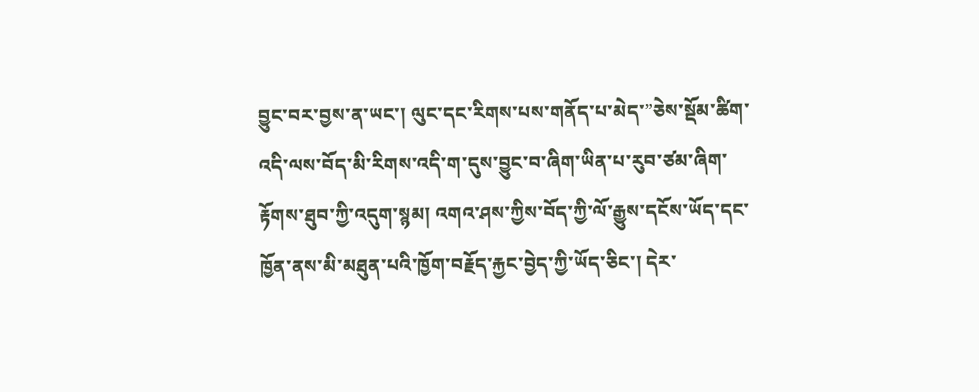བྱུང་བར་བྱས་ན་ཡང་། ལུང་དང་རིགས་པས་གནོད་པ་མེད་”ཅེས་སྡོམ་ཚིག་འདི་ལས་བོད་མི་རིགས་འདི་ག་དུས་བྱུང་བ་ཞིག་ཡིན་པ་རུབ་ཙམ་ཞིག་རྟོགས་ཐུབ་ཀྱི་འདུག་སྙམ། འགའ་ཤས་ཀྱིས་བོད་ཀྱི་ལོ་རྒྱུས་དངོས་ཡོད་དང་ཁྱོན་ནས་མི་མཐུན་པའི་ཁྱོག་བརྗོད་རྐྱང་བྱེད་ཀྱི་ཡོད་ཅིང་། དེར་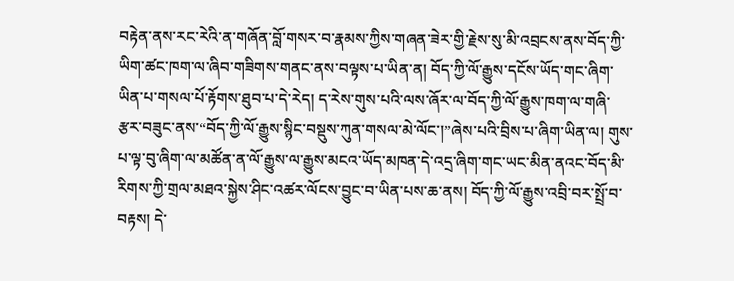བརྟེན་ནས་རང་རེའི་ན་གཞོན་བློ་གསར་བ་རྣམས་ཀྱིས་གཞན་ཟེར་གྱི་རྗེས་སུ་མི་འབྲངས་ནས་བོད་ཀྱི་ཡིག་ཚང་ཁག་ལ་ཞིབ་གཟིགས་གནང་ནས་བལྟས་པ་ཡིན་ན། བོད་ཀྱི་ལོ་རྒྱུས་དངོས་ཡོད་གང་ཞིག་ཡིན་པ་གསལ་པོ་རྟོགས་ཐུབ་པ་དེ་རེད། ད་རེས་གུས་པའི་ལས་ཞོར་ལ་བོད་ཀྱི་ལོ་རྒྱུས་ཁག་ལ་གཞི་རྩར་བཟུང་ནས་“བོད་ཀྱི་ལོ་རྒྱུས་སྙིང་བསྡུས་ཀུན་གསལ་མེ་ལོང་།”ཞེས་པའི་བྲིས་པ་ཞིག་ཡིན་ལ། གུས་པ་ལྟ་བུ་ཞིག་ལ་མཚོན་ན་ལོ་རྒྱུས་ལ་རྒྱུས་མངའ་ཡོད་མཁན་དེ་འདྲ་ཞིག་གང་ཡང་མིན་ནའང་བོད་མི་རིགས་ཀྱི་གྲལ་མཐའ་སྐྱེས་ཤིང་འཚར་ལོངས་བྱུང་བ་ཡིན་པས་ཆ་ནས། བོད་ཀྱི་ལོ་རྒྱུས་འབྲི་བར་སྤྲོ་བ་བརྟས། དེ་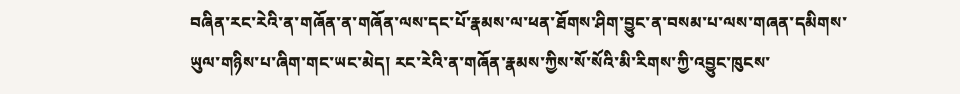བཞིན་རང་རེའི་ན་གཞོན་ན་གཞོན་ལས་དང་པོ་རྣམས་ལ་ཕན་ཐོགས་ཤིག་བྱུང་ན་བསམ་པ་ལས་གཞན་དམིགས་ཡུལ་གཉིས་པ་ཞིག་གང་ཡང་མེད། རང་རེའི་ན་གཞོན་རྣམས་ཀྱིས་སོ་སོའི་མི་རིགས་ཀྱི་འབྱུང་ཁུངས་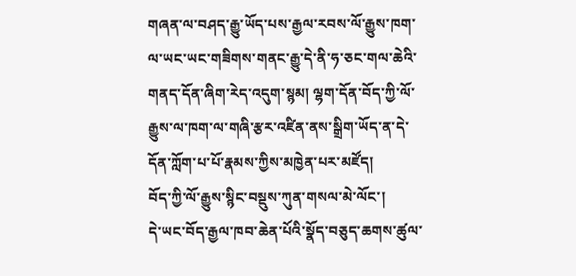གཞན་ལ་བཤད་རྒྱུ་ཡོད་པས་རྒྱལ་རབས་ལོ་རྒྱུས་ཁག་ལ་ཡང་ཡང་གཟིགས་གནང་རྒྱུ་དེ་ནི་ཧ་ཅང་གལ་ཆེའི་གནད་དོན་ཞིག་རེད་འདུག་སྙམ། ལྷག་དོན་བོད་ཀྱི་ལོ་རྒྱུས་ལ་ཁག་ལ་གཞི་རྩར་འཛིན་ནས་སྒྲིག་ཡོད་ན་དེ་དོན་ཀློག་པ་པོ་རྣམས་ཀྱིས་མཁྱེན་པར་མཛོད།
བོད་ཀྱི་ལོ་རྒྱུས་སྙིང་བསྡུས་ཀུན་གསལ་མེ་ལོང་།
དེ་ཡང་བོད་རྒྱལ་ཁབ་ཆེན་པོའི་སྣོད་བཅུད་ཆགས་ཚུལ་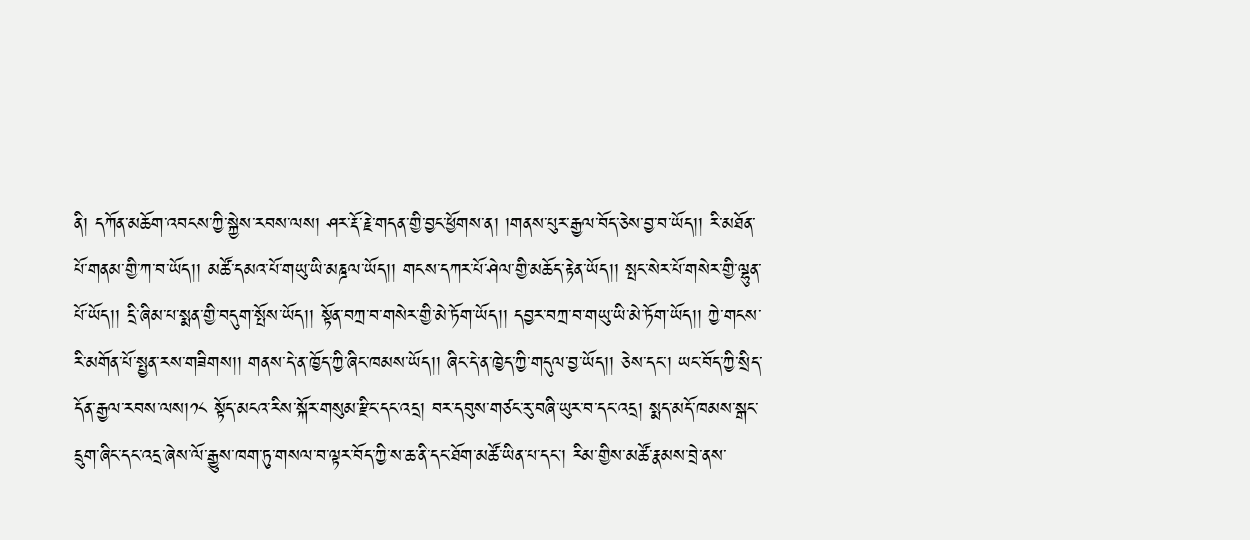ནི། དཀོན་མཆོག་འབངས་ཀྱི་སྐྱེས་རབས་ལས། ཤར་རྡོ་རྗེ་གདན་གྱི་བྱང་ཕྱོགས་ན། །གནས་པུར་རྒྱལ་བོད་ཅེས་བྱ་བ་ཡོད།། རི་མཐོན་པོ་གནམ་གྱི་ཀ་བ་ཡོད།། མཚོ་དམའ་པོ་གཡུ་ཡི་མཎྜལ་ཡོད།། གངས་དཀར་པོ་ཤེལ་གྱི་མཆོད་རྟེན་ཡོད།། སྤང་སེར་པོ་གསེར་གྱི་ལྷུན་པོ་ཡོད།། དྲི་ཞིམ་པ་སྨན་གྱི་བདུག་སྤོས་ཡོད།། སྟོན་བཀྲ་བ་གསེར་གྱི་མེ་ཏོག་ཡོད།། དབྱར་བཀྲ་བ་གཡུ་ཡི་མེ་ཏོག་ཡོད།། ཀྱེ་གངས་རི་མགོན་པོ་སྤྱན་རས་གཟིགས།། གནས་དེ་ན་ཁྱོད་ཀྱི་ཞིང་ཁམས་ཡོད།། ཞིང་དེ་ན་ཁྱེད་ཀྱི་གདུལ་བྱ་ཡོད།། ཅེས་དང་། ཡང་བོད་ཀྱི་སྲིད་དོན་རྒྱལ་རབས་ལས།༡༨ སྟོད་མངའ་རིས་སྐོར་གསུམ་རྫིང་དང་འདྲ། བར་དབུས་གཙང་རུ་བཞི་ཡུར་བ་དང་འདྲ། སྨད་མདོ་ཁམས་སྒང་དྲུག་ཞིང་དང་འདྲ་ཞེས་ལོ་རྒྱུས་ཁག་ཏུ་གསལ་བ་ལྟར་བོད་ཀྱི་ས་ཆ་ནི་དང་ཐོག་མཚོ་ཡིན་པ་དང་། རིམ་གྱིས་མཚོ་རྣམས་བྲེ་ནས་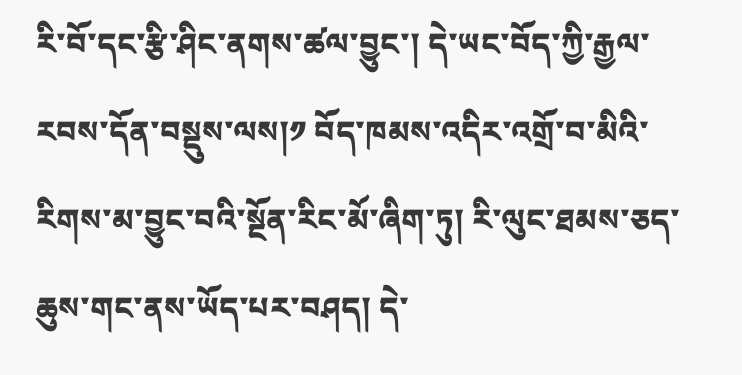རི་བོ་དང་རྩི་ཤིང་ནགས་ཚལ་བྱུང་། དེ་ཡང་བོད་ཀྱི་རྒྱལ་རབས་དོན་བསྡུས་ལས།༡ བོད་ཁམས་འདིར་འགྲོ་བ་མིའི་རིགས་མ་བྱུང་བའི་སྔོན་རིང་མོ་ཞིག་ཏུ། རི་ལུང་ཐམས་ཅད་ཆུས་གང་ནས་ཡོད་པར་བཤད། དེ་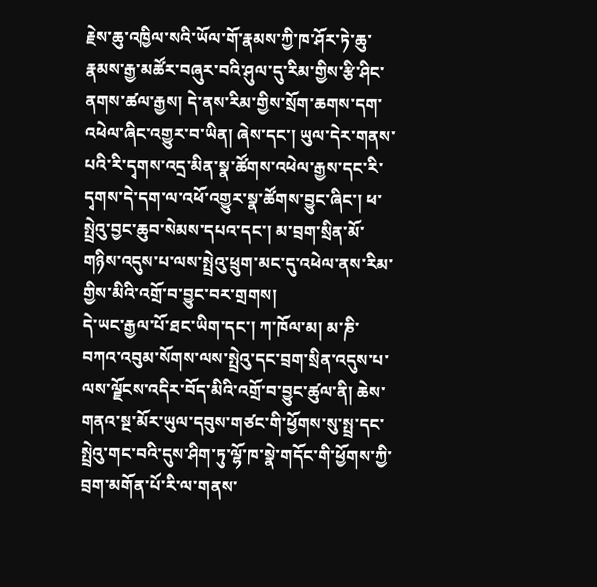རྗེས་ཆུ་འཁྱིལ་སའི་ཡོལ་གོ་རྣམས་ཀྱི་ཁ་ཤོར་ཏེ་ཆུ་རྣམས་རྒྱ་མཚོར་བཞུར་བའི་ཤུལ་དུ་རིམ་གྱིས་རྩི་ཤིང་ནགས་ཚལ་རྒྱས། དེ་ནས་རིམ་གྱིས་སྲོག་ཆགས་དག་འཕེལ་ཞིང་འགྱུར་བ་ཡིན། ཞེས་དང་། ཡུལ་དེར་གནས་པའི་རི་དྭགས་འདྲ་མིན་སྣ་ཚོགས་འཕེལ་རྒྱས་དང་རི་དྭགས་དེ་དག་ལ་འཕོ་འགྱུར་སྣ་ཚོགས་བྱུང་ཞིང་། ཕ་སྤྲེའུ་བྱང་ཆུབ་སེམས་དཔའ་དང་། མ་བྲག་སྲིན་མོ་གཉིས་འདུས་པ་ལས་སྤྲེའུ་ཕྲུག་མང་དུ་འཕེལ་ནས་རིམ་གྱིས་མིའི་འགྲོ་བ་བྱུང་བར་གྲགས།
དེ་ཡང་རྒྱལ་པོ་ཐང་ཡིག་དང་། ཀ་ཁོལ་མ། མ་ཎི་བཀའ་འབུམ་སོགས་ལས་སྤྲེའུ་དང་བྲག་སྲིན་འདུས་པ་ལས་ལྗོངས་འདིར་བོད་མིའི་འགྲོ་བ་བྱུང་ཚུལ་ནི། ཆེས་གནའ་སྔ་མོར་ཡུལ་དབུས་གཙང་གི་ཕྱོགས་སུ་སྤྲ་དང་སྤྲེའུ་གང་བའི་དུས་ཤིག་ཏུ་ལྷོ་ཁ་སྣེ་གདོང་གི་ཕྱོགས་ཀྱི་བྲག་མགོན་པོ་རི་ལ་གནས་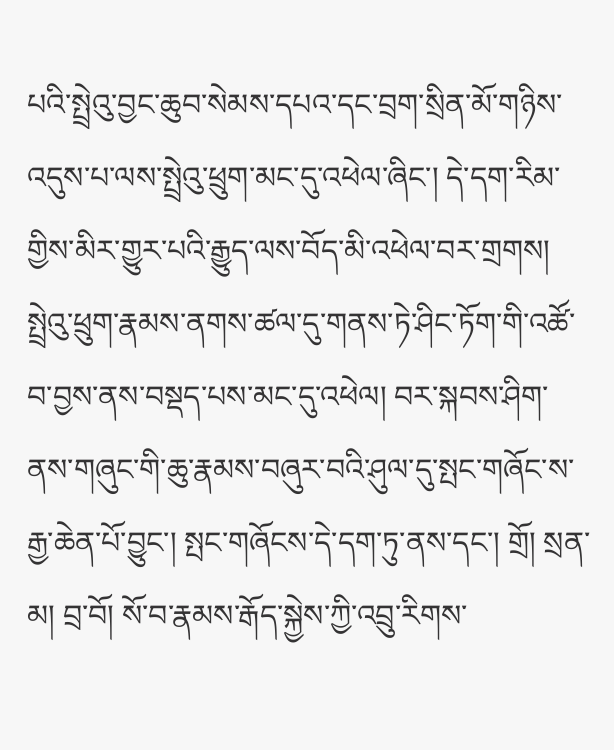པའི་སྤྲེའུ་བྱང་ཆུབ་སེམས་དཔའ་དང་བྲག་སྲིན་མོ་གཉིས་འདུས་པ་ལས་སྤྲེའུ་ཕྲུག་མང་དུ་འཕེལ་ཞིང་། དེ་དག་རིམ་གྱིས་མིར་གྱུར་པའི་རྒྱུད་ལས་བོད་མི་འཕེལ་བར་གྲགས། སྤྲེའུ་ཕྲུག་རྣམས་ནགས་ཚལ་དུ་གནས་ཏེ་ཤིང་ཏོག་གི་འཚོ་བ་བྱས་ནས་བསྡད་པས་མང་དུ་འཕེལ། བར་སྐབས་ཤིག་ནས་གཞུང་གི་ཆུ་རྣམས་བཞུར་བའི་ཤུལ་དུ་སྤང་གཞོང་ས་རྒྱ་ཆེན་པོ་བྱུང་། སྤང་གཞོངས་དེ་དག་ཏུ་ནས་དང་། གྲོ། སྲན་མ། བྲ་བོ། སོ་བ་རྣམས་རྒོད་སྐྱེས་ཀྱི་འབྲུ་རིགས་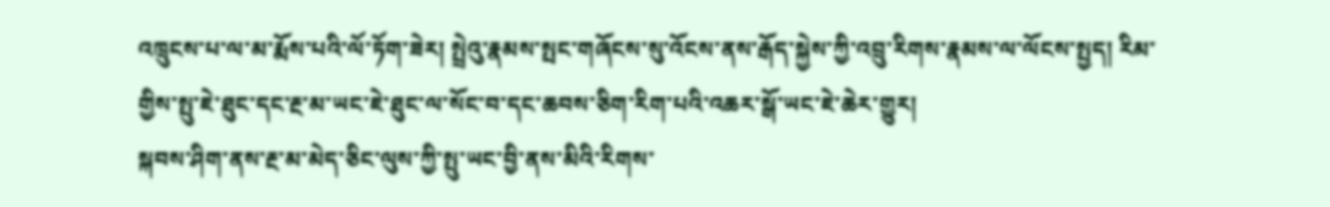འཁྲུངས་པ་ལ་མ་རྨོས་པའི་ལོ་ཏོག་ཟེར། སྤྲེའུ་རྣམས་སྤང་གཞོངས་སུ་འོངས་ནས་རྒོད་སྐྱེས་ཀྱི་འབྲུ་རིགས་རྣམས་ལ་ལོངས་སྤྱད། རིམ་གྱིས་སྤུ་ཇེ་ཐུང་དང་རྔ་མ་ཡང་ཇེ་ཐུང་ལ་སོང་བ་དང་ཆབས་ཅིག་རིག་པའི་འཆར་སྒོ་ཡང་ཇེ་ཆེར་གྱུར།
སྐབས་ཤིག་ནས་རྔ་མ་མེད་ཅིང་ལུས་ཀྱི་སྤུ་ཡང་བྱི་ནས་མིའི་རིགས་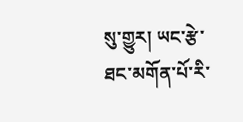སུ་གྱུར། ཡང་རྩེ་ཐང་མགོན་པོ་རི་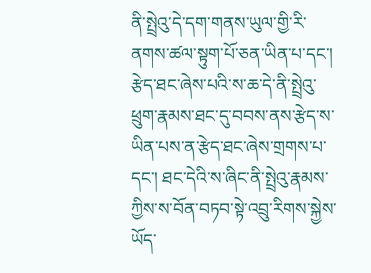ནི་སྤྲེའུ་དེ་དག་གནས་ཡུལ་གྱི་རི་ནགས་ཚལ་སྟུག་པོ་ཅན་ཡིན་པ་དང་། རྩེད་ཐང་ཞེས་པའི་ས་ཆ་དེ་ནི་སྤྲེའུ་ཕྲུག་རྣམས་ཐང་དུ་བབས་ནས་རྩེད་ས་ཡིན་པས་ན་རྩེད་ཐང་ཞེས་གྲགས་པ་དང་། ཐང་དེའི་ས་ཞིང་ནི་སྤྲེའུ་རྣམས་ཀྱིས་ས་བོན་བཏབ་སྟེ་འབྲུ་རིགས་སྐྱེས་ཡོད་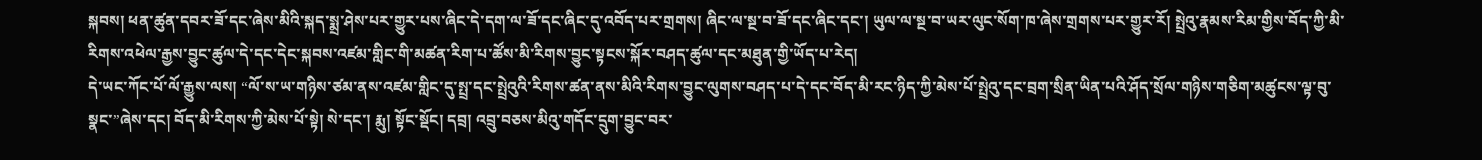སྐབས། ཕན་ཚུན་དབར་ཟོ་དང་ཞེས་མིའི་སྐད་སྨྲ་ཤེས་པར་གྱུར་པས་ཞིང་དེ་དག་ལ་ཟོ་དང་ཞིང་དུ་འབོད་པར་གྲགས། ཞིང་ལ་སྔ་བ་ཟོ་དང་ཞིང་དང་། ཡུལ་ལ་སྔ་བ་ཡར་ལུང་སོག་ཁ་ཞེས་གྲགས་པར་གྱུར་རོ། སྤྲེའུ་རྣམས་རིམ་གྱིས་བོད་ཀྱི་མི་རིགས་འཕེལ་རྒྱས་བྱུང་ཚུལ་དེ་དང་དེང་སྐབས་འཛམ་གླིང་གི་མཚན་རིག་པ་ཚོས་མི་རིགས་བྱུང་སྟངས་སྐོར་བཤད་ཚུལ་དང་མཐུན་གྱི་ཡོད་པ་རེད།
དེ་ཡང་ཀོང་པོ་ལོ་རྒྱུས་ལས། “ལོ་ས་ཡ་གཉིས་ཙམ་ནས་འཛམ་གླིང་དུ་སྤྲ་དང་སྤྲེའུའི་རིགས་ཚན་ནས་མིའི་རིགས་བྱུང་ལུགས་བཤད་པ་དེ་དང་བོད་མི་རང་ཉིད་ཀྱི་མེས་པོ་སྤྲེའུ་དང་བྲག་སྲིན་ཡིན་པའི་ཤོད་སྲོལ་གཉིས་གཅིག་མཚུངས་ལྟ་བུ་སྣང་”ཞེས་དང། བོད་མི་རིགས་ཀྱི་མེས་པོ་སྟེ། སེ་དང་། རྨུ། སྟོང་སྡོང། དབྲ། འབྲུ་བཅས་མིའུ་གདོང་དྲུག་བྱུང་བར་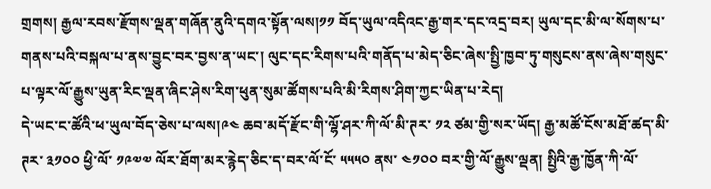གྲགས། རྒྱལ་རབས་རྫོགས་ལྡན་གཞོན་ནུའི་དགའ་སྟོན་ལས།༡༡ བོད་ཡུལ་འདིའང་རྒྱ་གར་དང་འདྲ་བར། ཡུལ་དང་མི་ལ་སོགས་པ་གནས་པའི་བསྐལ་པ་ནས་བྱུང་བར་བྱས་ན་ཡང་། ལུང་དང་རིགས་པའི་གནོད་པ་མེད་ཅིང་ཞེས་སྤྱི་ཁྱབ་ཏུ་གསུངས་ནས་ཞེས་གསུང་པ་ལྟར་ལོ་རྒྱུས་ཡུན་རིང་ལྡན་ཞིང་ཤེས་རིག་ཕུན་སུམ་ཚོགས་པའི་མི་རིགས་ཤིག་ཀྱང་ཡིན་པ་རེད།
དེ་ཡང་ང་ཚོའི་ཕ་ཡུལ་བོད་ཅེས་པ་ལས།༩༤ ཆབ་མདོ་རྫོང་གི་ལྷོ་ཤར་ཀི་ལོ་མི་ཊར་ ༡༢ ཙམ་གྱི་སར་ཡོད། རྒྱ་མཚོ་ངོས་མཐོ་ཚད་མི་ཊར་ ༣༡༠༠ ཕྱི་ལོ་ ༡༩༧༧ ལོར་ཐོག་མར་རྙེད་ཅིང་ད་བར་ལོ་ངོ་ ༥༥༥༠ ནས་ ༤༡༠༠ བར་གྱི་ལོ་རྒྱུས་ལྡན། སྤྱིའི་རྒྱ་ཁྱོན་ཀི་ལོ་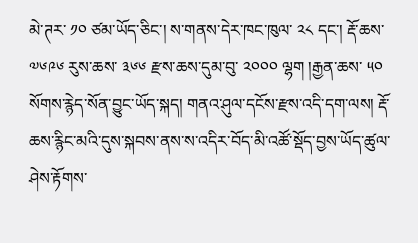མེ་ཊར་ ༡༠ ཙམ་ཡོད་ཅིང་། ས་གནས་དེར་ཁང་ཁུལ་ ༢༨ དང་། རྡོ་ཆས་ ༧༦༩༦ རུས་ཆས་ ༣༦༦ རྫས་ཆས་དུམ་བུ་ ༢༠༠༠ ལྷག །རྒྱན་ཆས་ ༥༠ སོགས་རྙེད་སོན་བྱུང་ཡོད་སྐད། གནའ་ཤུལ་དངོས་རྫས་འདི་དག་ལས། རྡོ་ཆས་རྙིང་མའི་དུས་སྐབས་ནས་ས་འདིར་བོད་མི་འཚོ་སྡོད་བྱས་ཡོད་ཚུལ་ཤེས་རྟོགས་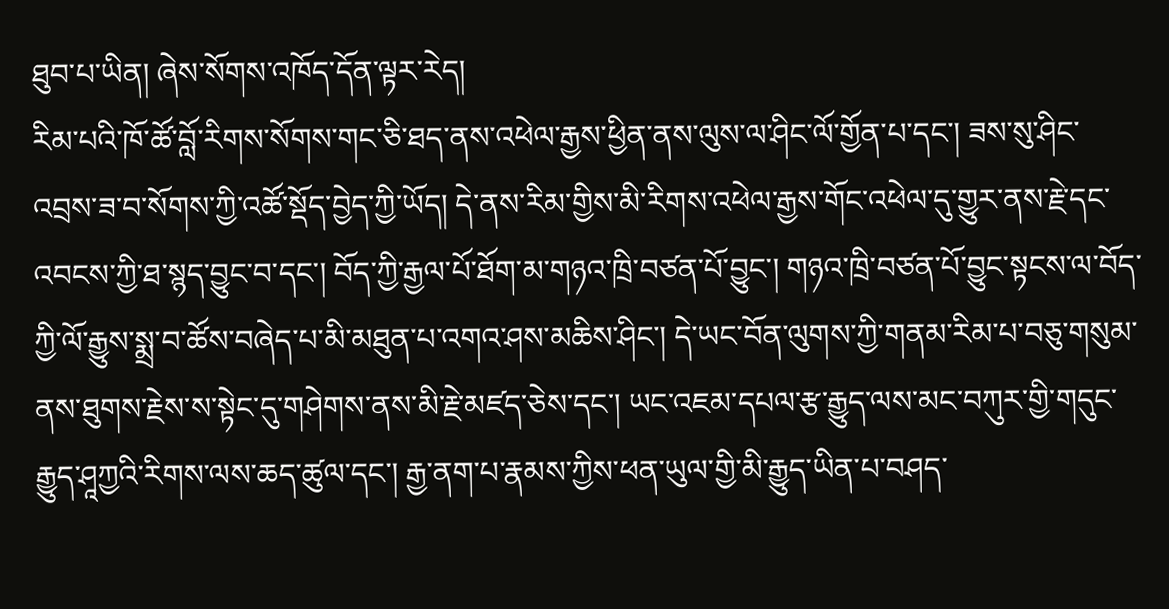ཐུབ་པ་ཡིན། ཞེས་སོགས་འཁོད་དོན་ལྟར་རེད།
རིམ་པའི་ཁོ་ཚོ་བློ་རིགས་སོགས་གང་ཅི་ཐད་ནས་འཕེལ་རྒྱས་ཕྱིན་ནས་ལུས་ལ་ཤིང་ལོ་གྱོན་པ་དང་། ཟས་སུ་ཤིང་འབྲས་ཟ་བ་སོགས་ཀྱི་འཚོ་སྡོད་བྱེད་ཀྱི་ཡོད། དེ་ནས་རིམ་གྱིས་མི་རིགས་འཕེལ་རྒྱས་གོང་འཕེལ་དུ་གྱུར་ནས་རྗེ་དང་འབངས་ཀྱི་ཐ་སྙད་བྱུང་བ་དང་། བོད་ཀྱི་རྒྱལ་པོ་ཐོག་མ་གཉའ་ཁྲི་བཙན་པོ་བྱུང་། གཉའ་ཁྲི་བཙན་པོ་བྱུང་སྟངས་ལ་བོད་ཀྱི་ལོ་རྒྱུས་སྨྲ་བ་ཚོས་བཞེད་པ་མི་མཐུན་པ་འགའ་ཤས་མཆིས་ཤིང་། དེ་ཡང་བོན་ལུགས་ཀྱི་གནམ་རིམ་པ་བཅུ་གསུམ་ནས་ཐུགས་རྗེས་ས་སྟེང་དུ་གཤེགས་ནས་མི་རྗེ་མཛད་ཅེས་དང་། ཡང་འཇམ་དཔལ་རྩ་རྒྱུད་ལས་མང་བཀུར་གྱི་གདུང་རྒྱུད་ཤཱཀྱའི་རིགས་ལས་ཆད་ཚུལ་དང་། རྒྱ་ནག་པ་རྣམས་ཀྱིས་ཕན་ཡུལ་གྱི་མི་རྒྱུད་ཡིན་པ་བཤད་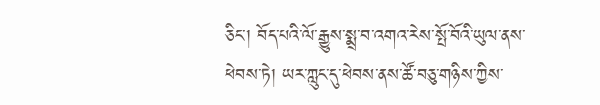ཅིང་། བོད་པའི་ལོ་རྒྱུས་སྨྲ་བ་འགའ་རེས་སྤོ་བོའི་ཡུལ་ནས་ཕེབས་ཏེ། ཡར་ཀླུང་དུ་ཕེབས་ནས་ཚོ་བཅུ་གཉིས་ཀྱིས་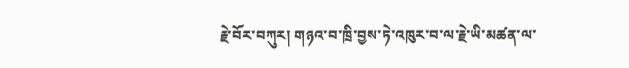རྗེ་བོར་བཀུར། གཉའ་བ་ཁྲི་བྱས་ཏེ་འཁུར་བ་ལ་རྗེ་ཡི་མཚན་ལ་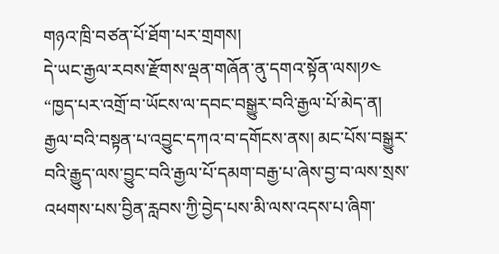གཉའ་ཁྲི་བཙན་པོ་ཐོག་པར་གྲགས།
དེ་ཡང་རྒྱལ་རབས་རྫོགས་ལྡན་གཞོན་ནུ་དགའ་སྟོན་ལས།༡༤ “ཁྱད་པར་འགྲོ་བ་ཡོངས་ལ་དབང་བསྒྱུར་བའི་རྒྱལ་པོ་མེད་ན། རྒྱལ་བའི་བསྟན་པ་འབྱུང་དཀའ་བ་དགོངས་ནས། མང་པོས་བསྒྱུར་བའི་རྒྱུད་ལས་བྱུང་བའི་རྒྱལ་པོ་དམག་བརྒྱ་པ་ཞེས་བྱ་བ་ལས་སྲས་འཕགས་པས་བྱིན་རླབས་ཀྱི་བྱེད་པས་མི་ལས་འདས་པ་ཞིག་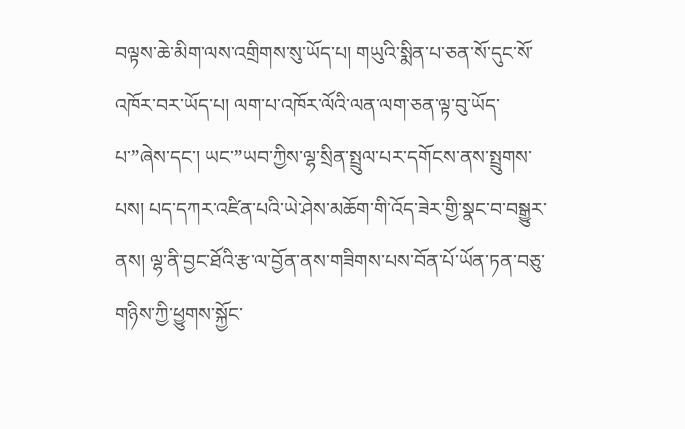བལྟས་ཆེ་མིག་ལས་འགྲིགས་སུ་ཡོད་པ། གཡུའི་སྨིན་པ་ཅན་སོ་དུང་སོ་འཁོར་བར་ཡོད་པ། ལག་པ་འཁོར་ལོའི་ལན་ལག་ཅན་ལྟ་བུ་ཡོད་པ་”ཞེས་དང་། ཡང་”ཡབ་ཀྱིས་ལྷ་སྲིན་སྤྲུལ་པར་དགོངས་ནས་སྤྲུགས་པས། པད་དཀར་འཛིན་པའི་ཡེ་ཤེས་མཆོག་གི་འོད་ཟེར་གྱི་སྣང་བ་བསྒྱུར་ནས། ལྷ་ནི་བྱང་ཐོའི་རྩ་ལ་བྱོན་ནས་གཟིགས་པས་བོན་པོ་ཡོན་ཏན་བཅུ་གཉིས་ཀྱི་ཕྱུགས་སྐྱོང་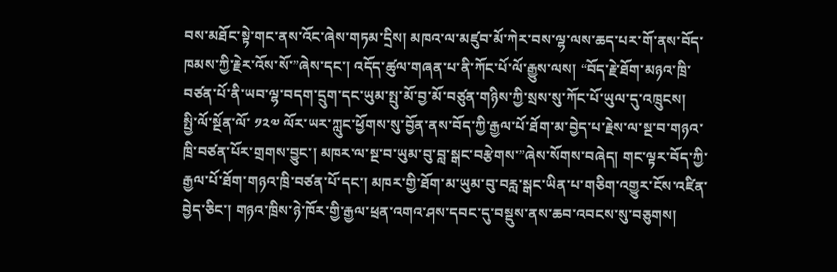བས་མཐོང་སྟེ་གང་ནས་འོང་ཞེས་གཏམ་དྲིས། མཁའ་ལ་མཛུབ་མོ་ཀེར་བས་ལྷ་ལས་ཆད་པར་གོ་ནས་བོད་ཁམས་ཀྱི་རྗེར་འོས་སོ་”ཞེས་དང་། འདོད་ཚུལ་གཞན་པ་ནི་ཀོང་པོ་ལོ་རྒྱུས་ལས། “བོད་རྗེ་ཐོག་མཉའ་ཁྲི་བཙན་པོ་ནི་ཡབ་ལྷ་བདག་དྲུག་དང་ཡུམ་སྤུ་མོ་བྱ་མོ་བཙུན་གཉིས་ཀྱི་སྲས་སུ་ཀོང་པོ་ཡུལ་དུ་འཁྲུངས།
སྤྱི་ལོ་སྔོན་ལོ་ ༡༢༧ ལོར་ཡར་ཀླུང་ཕྱོགས་སུ་བྱོན་ནས་བོད་ཀྱི་རྒྱལ་པོ་ཐོག་མ་བྱེད་པ་རྗེས་ལ་སྔ་བ་གཉའ་ཁྲི་བཙན་པོར་གྲགས་བྱུང་། མཁར་ལ་སྔ་བ་ཡུམ་བུ་བླ་སྒང་བརྩེགས་”ཞེས་སོགས་བཞེད། གང་ལྟར་བོད་ཀྱི་རྒྱལ་པོ་ཐོག་གཉའ་ཁྲི་བཙན་པོ་དང་། མཁར་གྱི་ཐོག་མ་ཡུམ་བུ་བརླ་སྒང་ཡིན་པ་གཅིག་འགྱུར་ངོས་འཛིན་བྱེད་ཅིང་། གཉའ་ཁྲིས་ཉེ་ཁོར་གྱི་རྒྱལ་ཕྲན་འགའ་ཤས་དབང་དུ་བསྡུས་ནས་ཆབ་འབངས་སུ་བཅུགས།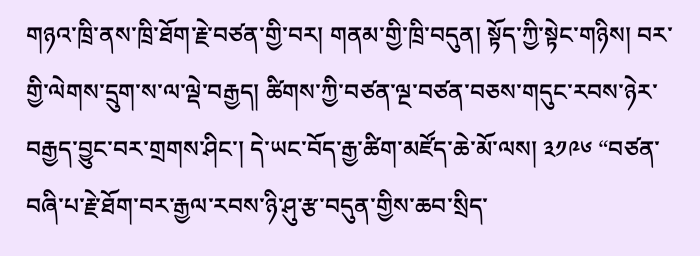གཉའ་ཁྲི་ནས་ཁྲི་ཐོག་རྗེ་བཙན་གྱི་བར། གནམ་གྱི་ཁྲི་བདུན། སྟོད་ཀྱི་སྟེང་གཉིས། བར་གྱི་ལེགས་དྲུག་ས་ལ་ལྡེ་བརྒྱད། ཚིགས་ཀྱི་བཙན་ལྔ་བཙན་བཅས་གདུང་རབས་ཉེར་བརྒྱད་བྱུང་བར་གྲགས་ཤིང་། དེ་ཡང་བོད་རྒྱ་ཚིག་མཛོད་ཆེ་མོ་ལས། ༣༡༩༦ “བཙན་བཞི་པ་རྗེ་ཐོག་བར་རྒྱལ་རབས་ཉི་ཤུ་རྩ་བདུན་གྱིས་ཆབ་སྲིད་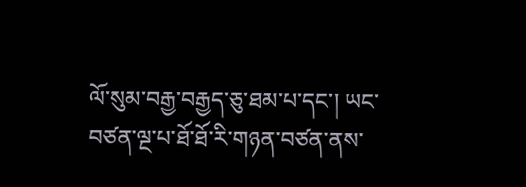ལོ་སུམ་བརྒྱ་བརྒྱད་ཅུ་ཐམ་པ་དང་། ཡང་བཙན་ལྔ་པ་ཐོ་ཐོ་རི་གཉན་བཙན་ནས་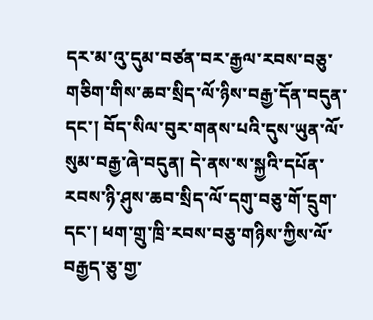དར་མ་འུ་དུམ་བཙན་བར་རྒྱལ་རབས་བཅུ་གཅིག་གིས་ཆབ་སྲིད་ལོ་ཉིས་བརྒྱ་དོན་བདུན་དང་། བོད་སིལ་བུར་གནས་པའི་དུས་ཡུན་ལོ་སུམ་བརྒྱ་ཞེ་བདུན། དེ་ནས་ས་སྐྱའི་དཔོན་རབས་ཉི་ཤུས་ཆབ་སྲིད་ལོ་དགུ་བཅུ་གོ་དྲུག་དང་། ཕག་གྲུ་ཁྲི་རབས་བཅུ་གཉིས་ཀྱིས་ལོ་བརྒྱད་ཅུ་གྱ་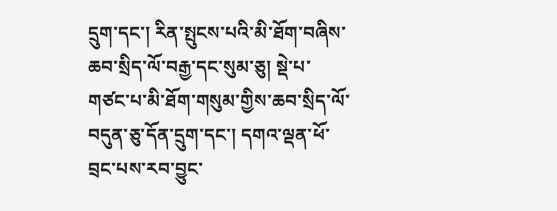དྲུག་དང་། རིན་སྤུངས་པའི་མི་ཐོག་བཞིས་ཆབ་སྲིད་ལོ་བརྒྱ་དང་སུམ་ཅུ། སྡེ་པ་གཙང་པ་མི་ཐོག་གསུམ་གྱིས་ཆབ་སྲིད་ལོ་བདུན་ཅུ་དོན་དྲུག་དང་། དགའ་ལྡན་ཕོ་བྲང་པས་རབ་བྱུང་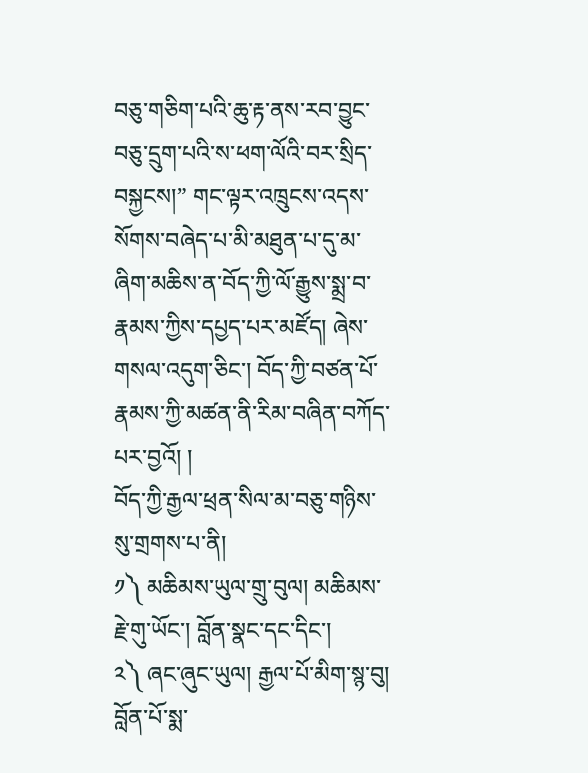བཅུ་གཅིག་པའི་ཆུ་རྟ་ནས་རབ་བྱུང་བཅུ་དྲུག་པའི་ས་ཕག་ལོའི་བར་སྲིད་བསྐྱངས།” གང་ལྟར་འཁྲུངས་འདས་སོགས་བཞེད་པ་མི་མཐུན་པ་དུ་མ་ཞིག་མཆིས་ན་བོད་ཀྱི་ལོ་རྒྱུས་སྨྲ་བ་རྣམས་ཀྱིས་དཔྱད་པར་མཛོད། ཞེས་གསལ་འདུག་ཅིང་། བོད་ཀྱི་བཙན་པོ་རྣམས་ཀྱི་མཚན་ནི་རིམ་བཞིན་བཀོད་པར་བྱའོ། །
བོད་ཀྱི་རྒྱལ་ཕྲན་སིལ་མ་བཅུ་གཉིས་སུ་གྲགས་པ་ནི།
༡༽ མཆིམས་ཡུལ་གྲུ་བུལ། མཆིམས་རྗེ་གུ་ཡོང་། བློན་སྣང་དང་དིང་།
༢༽ ཞང་ཞུང་ཡུལ། རྒྱལ་པོ་མིག་སྙ་བུ། བློན་པོ་སྨ་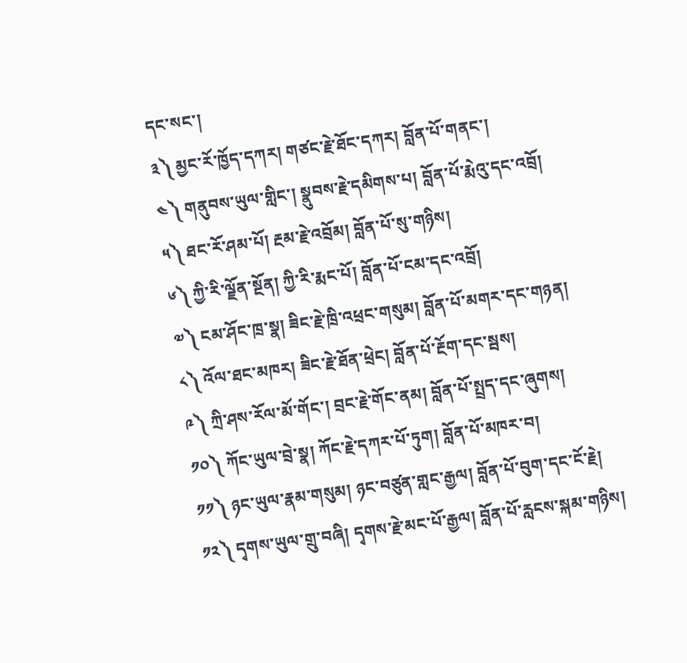དང་སང་།
༣༽ མྱང་རོ་ཁྱོད་དཀར། གཙང་རྗེ་ཐོང་དཀར། བློན་པོ་གནང་།
༤༽ གནུབས་ཡུལ་གླིང་། སྣུབས་རྗེ་དམིགས་པ། བློན་པོ་རྨེའུ་དང་འབྲོ།
༥༽ ཐང་རོ་ཤམ་པོ། རྔམ་རྗེ་འབྲོམ། བློན་པོ་སུ་གཉིས།
༦༽ ཀྱི་རི་ལྗོན་སྔོན། ཀྱི་རི་རྨང་པོ། བློན་པོ་ངམ་དང་འབྲོ།
༧༽ ངམ་ཤོང་ཁྲ་སྣ། ཟིང་རྗེ་ཁྲི་འཕྲང་གསུམ། བློན་པོ་མགར་དང་གཉན།
༨༽ འོལ་ཐང་མཁར། ཟིང་རྗེ་ཐོན་ཕྲེང། བློན་པོ་རྔོག་དང་སྦས།
༩༽ ཀྲི་ཤས་རོལ་མོ་གོང་། བྲང་རྗེ་གོང་ནམ། བློན་པོ་སྤྲད་དང་ཞུགས།
༡༠༽ ཀོང་ཡུལ་བྲེ་སྣ། ཀོང་རྗེ་དཀར་པོ་ཏུག། བློན་པོ་མཁར་བ།
༡༡༽ ཉང་ཡུལ་རྣམ་གསུམ། ཉང་བཙུན་གླང་རྒྱལ། བློན་པོ་བུག་དང་ངོ་རྗེ།
༡༢༽ དྭགས་ཡུལ་གྲུ་བཞི། དྭགས་རྗེ་མང་པོ་རྒྱལ། བློན་པོ་རླངས་སྐམ་གཉིས།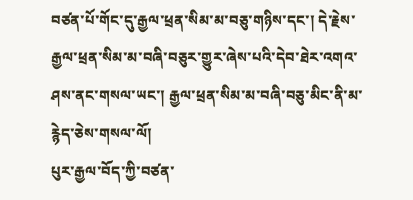བཙན་པོ་གོང་དུ་རྒྱལ་ཕྲན་སིམ་མ་བཅུ་གཉིས་དང་། དེ་རྗེས་རྒྱལ་ཕྲན་སིམ་མ་བཞི་བཅུར་གྱུར་ཞེས་པའི་དེབ་ཐེར་འགའ་ཤས་ནང་གསལ་ཡང་། རྒྱལ་ཕྲན་སིམ་མ་བཞི་བཅུ་མིང་ནི་མ་རྙེད་ཅེས་གསལ་ལོ།
པུར་རྒྱལ་བོད་ཀྱི་བཙན་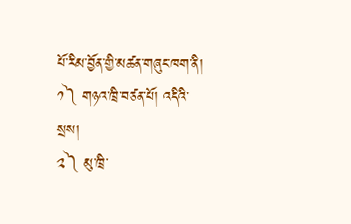པོ་རིམ་བྱོན་གྱི་མཚན་གཞུང་ཁག་ནི།
༡༽ གཉའ་ཁྲི་བཙན་པོ། འདིའི་སྲས།
༢༽ མུ་ཁྲི་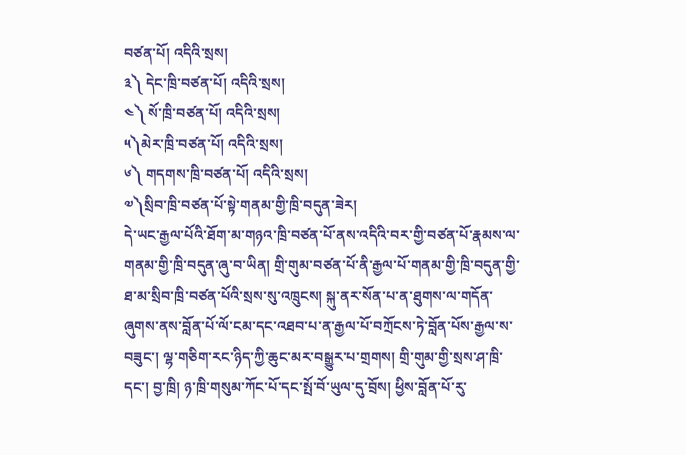བཙན་པོ། འདིའི་སྲས།
༣༽ དེང་ཁྲི་བཙན་པོ། འདིའི་སྲས།
༤༽ སོ་ཁྲི་བཙན་པོ། འདིའི་སྲས།
༥༽མེར་ཁྲི་བཙན་པོ། འདིའི་སྲས།
༦༽ གདགས་ཁྲི་བཙན་པོ། འདིའི་སྲས།
༧༽སྲིབ་ཁྲི་བཙན་པོ་སྟེ་གནམ་གྱི་ཁྲི་བདུན་ཟེར།
དེ་ཡང་རྒྱལ་པོའི་ཐོག་མ་གཉའ་ཁྲི་བཙན་པོ་ནས་འདིའི་བར་གྱི་བཙན་པོ་རྣམས་ལ་གནམ་གྱི་ཁྲི་བདུན་ཞུ་བ་ཡིན། གྲི་གུམ་བཙན་པོ་ནི་རྒྱལ་པོ་གནམ་གྱི་ཁྲི་བདུན་གྱི་ཐ་མ་སྲིབ་ཁྲི་བཙན་པོའི་སྲས་སུ་འཁྲུངས། སྐུ་ནར་སོན་པ་ན་ཐུགས་ལ་གདོན་ཞུགས་ནས་བློན་པོ་ལོ་ངམ་དང་འཐབ་པ་ན་རྒྱལ་པོ་བཀྲོངས་ཏེ་བློན་པོས་རྒྱལ་ས་བཟུང་། ལྷ་གཅིག་རང་ཉིད་ཀྱི་ཆུང་མར་བསྒྱུར་པ་གྲགས། གྲི་གུམ་གྱི་སྲས་ཤ་ཁྲི་དང་། བྱ་ཁྲི། ཉ་ཁྲི་གསུམ་ཀོང་པོ་དང་སྤོ་བོ་ཡུལ་དུ་བྲོས། ཕྱིས་བློན་པོ་རུ་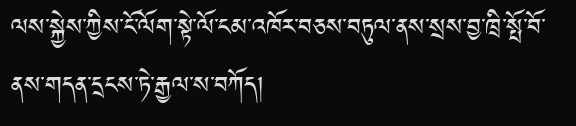ལས་སྐྱེས་ཀྱིས་ངོ་ལོག་སྟེ་ལོ་ངམ་འཁོར་བཅས་བཏུལ་ནས་སྲས་བྱ་ཁྲི་སྤོ་བོ་ནས་གདན་དྲངས་ཏེ་རྒྱལ་ས་བཀོད།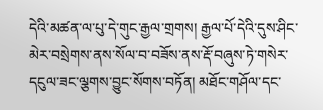དེའི་མཚན་ལ་པུ་དེ་གུང་རྒྱལ་གྲགས། རྒྱལ་པོ་དེའི་དུས་ཤིང་མེར་བསྲེགས་ནས་སོལ་བ་བཟོས་ནས་རྡོ་བཞུས་ཏེ་གསེར་དངུལ་ཟང་ལྕགས་བྱུང་སོགས་བཏོན། མཐོང་གཤོལ་དང་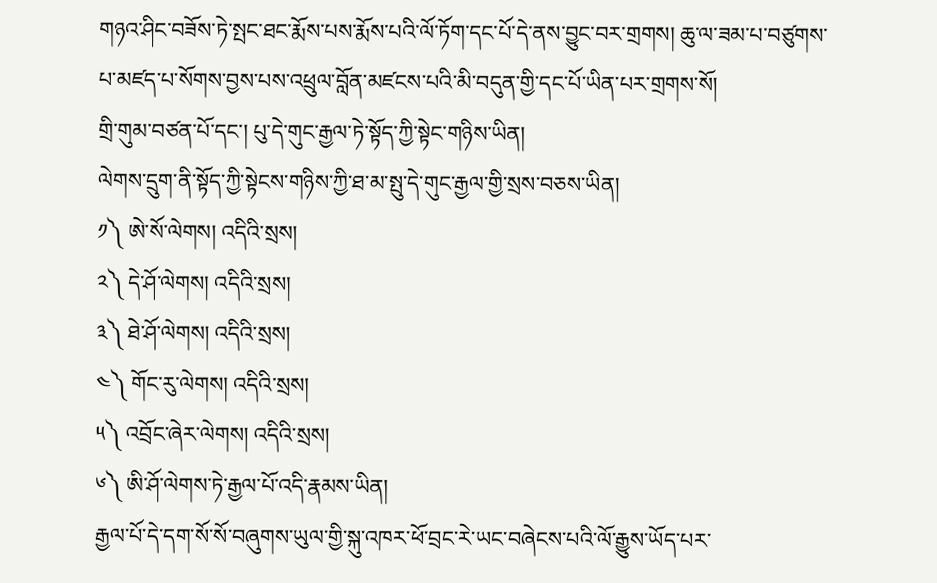གཉའ་ཤིང་བཟོས་ཏེ་སྤང་ཐང་རྨོས་པས་རྨོས་པའི་ལོ་ཏོག་དང་པོ་དེ་ནས་བྱུང་བར་གྲགས། ཆུ་ལ་ཟམ་པ་བཙུགས་པ་མཛད་པ་སོགས་བྱས་པས་འཕྲུལ་བློན་མཛངས་པའི་མི་བདུན་གྱི་དང་པོ་ཡིན་པར་གྲགས་སོ།
གྲི་གུམ་བཙན་པོ་དང་། པུ་དེ་གུང་རྒྱལ་ཏེ་སྟོད་ཀྱི་སྟེང་གཉིས་ཡིན།
ལེགས་དྲུག་ནི་སྟོད་ཀྱི་སྟེངས་གཉིས་ཀྱི་ཐ་མ་སྤུ་དེ་གུང་རྒྱལ་གྱི་སྲས་བཅས་ཡིན།
༡༽ ཨེ་སོ་ལེགས། འདིའི་སྲས།
༢༽ དེ་ཤོ་ལེགས། འདིའི་སྲས།
༣༽ ཐེ་ཤོ་ལེགས། འདིའི་སྲས།
༤༽ གོང་རུ་ལེགས། འདིའི་སྲས།
༥༽ འབྲོང་ཞེར་ལེགས། འདིའི་སྲས།
༦༽ ཨི་ཤོ་ལེགས་ཏེ་རྒྱལ་པོ་འདི་རྣམས་ཡིན།
རྒྱལ་པོ་དེ་དག་སོ་སོ་བཞུགས་ཡུལ་གྱི་སྐུ་འཁར་ཕོ་བྲང་རེ་ཡང་བཞེངས་པའི་ལོ་རྒྱུས་ཡོད་པར་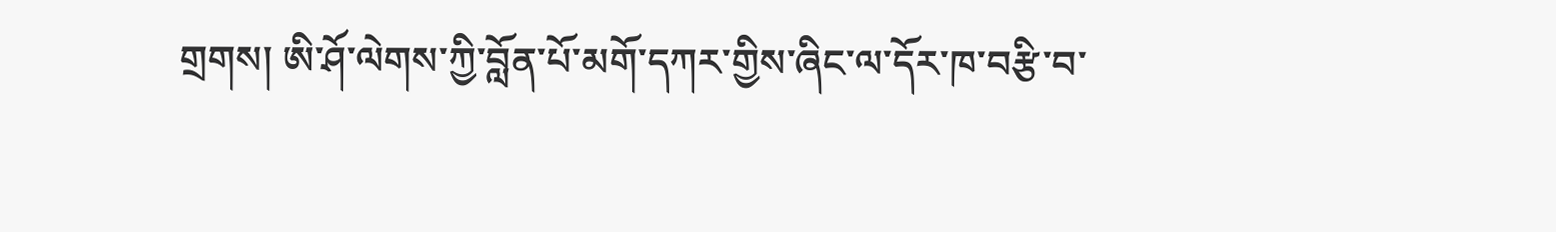གྲགས། ཨི་ཤོ་ལེགས་ཀྱི་བློན་པོ་མགོ་དཀར་གྱིས་ཞིང་ལ་དོར་ཁ་བརྩི་བ་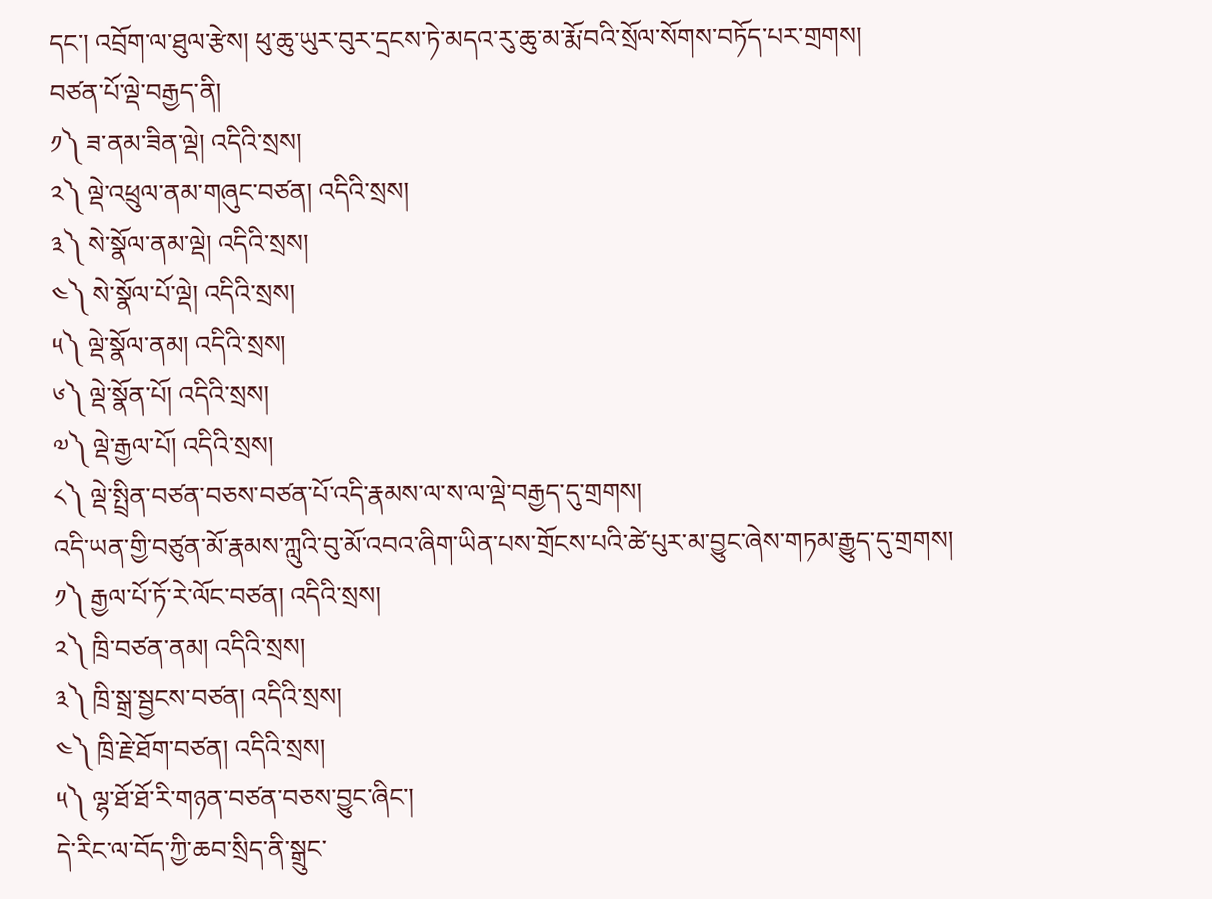དང་། འབྲོག་ལ་ཐུལ་རྩེས། ཕུ་ཆུ་ཡུར་བུར་དྲངས་ཏེ་མདའ་རུ་ཆུ་མ་རྨོ་བའི་སྲོལ་སོགས་བཏོད་པར་གྲགས།
བཙན་པོ་ལྡེ་བརྒྱད་ནི།
༡༽ ཟ་ནམ་ཟིན་ལྡེ། འདིའི་སྲས།
༢༽ ལྡེ་འཕྲུལ་ནམ་གཞུང་བཙན། འདིའི་སྲས།
༣༽ སེ་སྣོལ་ནམ་ལྡེ། འདིའི་སྲས།
༤༽ སེ་སྣོལ་པོ་ལྡེ། འདིའི་སྲས།
༥༽ ལྡེ་སྣོལ་ནམ། འདིའི་སྲས།
༦༽ ལྡེ་སྣོན་པོ། འདིའི་སྲས།
༧༽ ལྡེ་རྒྱལ་པོ། འདིའི་སྲས།
༨༽ ལྡེ་སྤྲིན་བཙན་བཅས་བཙན་པོ་འདི་རྣམས་ལ་ས་ལ་ལྡེ་བརྒྱད་དུ་གྲགས།
འདི་ཡན་གྱི་བཙུན་མོ་རྣམས་ཀླུའི་བུ་མོ་འབའ་ཞིག་ཡིན་པས་གྲོངས་པའི་ཚེ་པུར་མ་བྱུང་ཞེས་གཏམ་རྒྱུད་དུ་གྲགས།
༡༽ རྒྱལ་པོ་ཏོ་རེ་ལོང་བཙན། འདིའི་སྲས།
༢༽ ཁྲི་བཙན་ནམ། འདིའི་སྲས།
༣༽ ཁྲི་སྒྲ་སྦྱངས་བཙན། འདིའི་སྲས།
༤༽ ཁྲི་རྗེ་ཐོག་བཙན། འདིའི་སྲས།
༥༽ ལྷ་ཐོ་ཐོ་རི་གཉན་བཙན་བཅས་བྱུང་ཞིང་།
དེ་རིང་ལ་བོད་ཀྱི་ཆབ་སྲིད་ནི་སྒྲུང་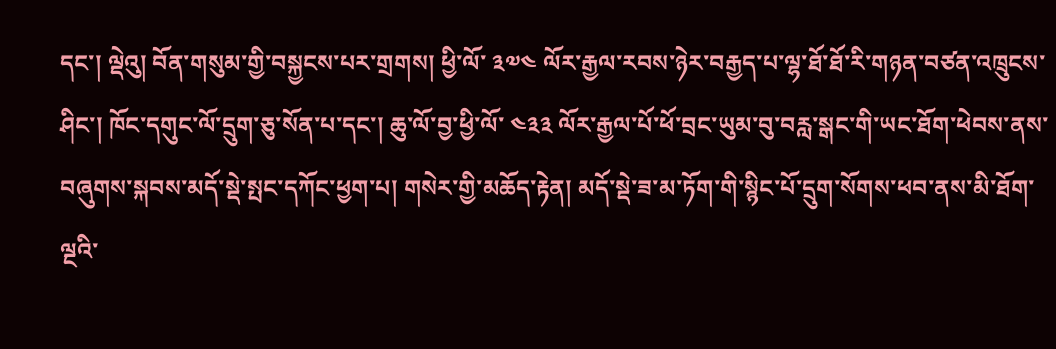དང་། ལྡེའུ། བོན་གསུམ་གྱི་བསྐྱངས་པར་གྲགས། ཕྱི་ལོ་ ༣༧༤ ལོར་རྒྱལ་རབས་ཉེར་བརྒྱད་པ་ལྷ་ཐོ་ཐོ་རི་གཉན་བཙན་འཁྲུངས་ཤིང་། ཁོང་དགུང་ལོ་དྲུག་ཅུ་སོན་པ་དང་། ཆུ་ལོ་བྱ་ཕྱི་ལོ་ ༤༣༣ ལོར་རྒྱལ་པོ་ཕོ་བྲང་ཡུམ་བུ་བརླ་སྒང་གི་ཡང་ཐོག་ཕེབས་ནས་བཞུགས་སྐབས་མདོ་སྡེ་སྤང་དཀོང་ཕྱག་པ། གསེར་གྱི་མཆོད་རྟེན། མདོ་སྡེ་ཟ་མ་ཏོག་གི་སྙིང་པོ་དྲུག་སོགས་ཕབ་ནས་མི་ཐོག་ལྔའི་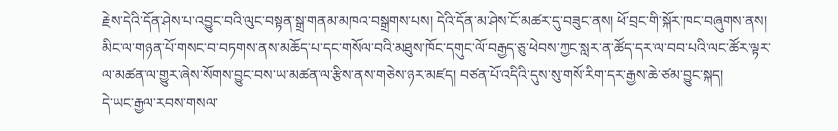རྗེས་དེའི་དོན་ཤེས་པ་འབྱུང་བའི་ལུང་བསྟན་སྒྲ་གནམ་མཁའ་བསྒྲགས་པས། དེའི་དོན་མ་ཤེས་ངོ་མཚར་དུ་བཟུང་ནས། ཕོ་བྲང་གི་སྐོར་ཁང་བཞུགས་ནས། མིང་ལ་གཉན་པོ་གསང་བ་བཏགས་ནས་མཆོད་པ་དང་གསོལ་བའི་མཐུས་ཁོང་དགུང་ལོ་བརྒྱད་ཅུ་ཕེབས་ཀྱང་སླར་ན་ཚོད་དར་ལ་བབ་པའི་ལང་ཚོར་ལྟར་ལ་མཚན་ལ་གྱུར་ཞེས་སོགས་བྱུང་བས་ཡ་མཚན་ལ་རྩིས་ནས་གཅེས་ཉར་མཛད། བཙན་པོ་འདིའི་དུས་སུ་གསོ་རིག་དར་རྒྱས་ཆེ་ཙམ་བྱུང་སྐད།
དེ་ཡང་རྒྱལ་རབས་གསལ་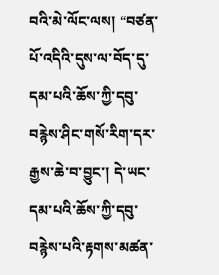བའི་མེ་ལོང་ལས། “བཙན་པོ་འདིའི་དུས་ལ་བོད་དུ་དམ་པའི་ཆོས་ཀྱི་དབུ་བརྙེས་ཤིང་གསོ་རིག་དར་རྒྱས་ཆེ་བ་བྱུང་། དེ་ཡང་དམ་པའི་ཆོས་ཀྱི་དབུ་བརྙེས་པའི་རྟགས་མཚན་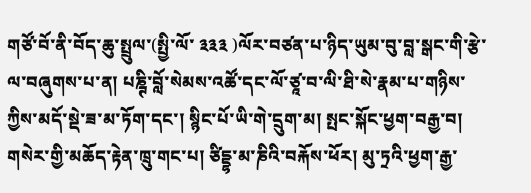གཙོ་བོ་ནི་བོད་ཆུ་སྤྲུལ་(སྤྱི་ལོ་ ༣༣༣ )ལོར་བཙན་པ་ཉིད་ཡུམ་བུ་བླ་སྒང་གི་རྩེ་ལ་བཞུགས་པ་ན། པཎྚི་བློ་སེམས་འཚོ་དང་ལོ་ཙཱ་བ་ལི་ཐི་སེ་རྣམ་པ་གཉིས་ཀྱིས་མདོ་སྡེ་ཟ་མ་ཏོག་དང་། སྙིང་པོ་ཡི་གེ་དྲུག་མ། སྤང་སྐོང་ཕྱག་བརྒྱ་བ། གསེར་གྱི་མཆོད་རྟེན་ཁྲུ་གང་པ། ཙིདྡྷ་མ་ཎིའི་བརྐོས་ཕོར། མུ་ཏྲའི་ཕྱག་རྒྱ་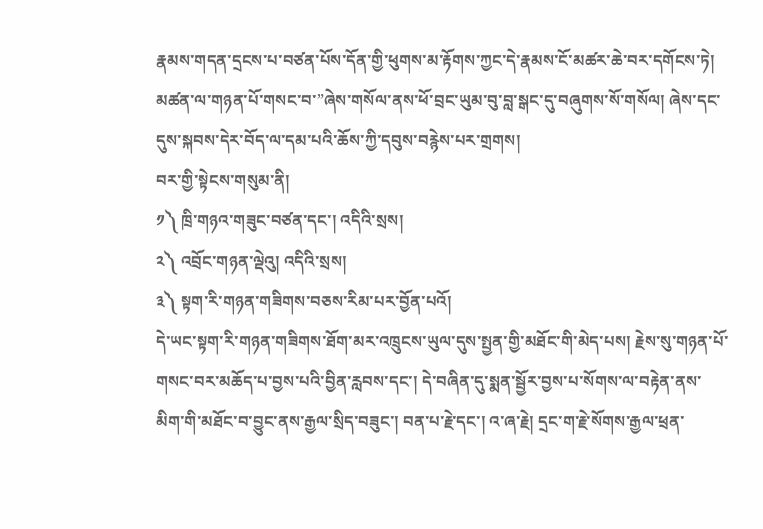རྣམས་གདན་དྲངས་པ་བཙན་པོས་དོན་གྱི་ཕུགས་མ་རྟོགས་ཀྱང་དེ་རྣམས་ངོ་མཚར་ཆེ་བར་དགོངས་ཏེ། མཚན་ལ་གཉན་པོ་གསང་བ་”ཞེས་གསོལ་ནས་ཕོ་བྲང་ཡུམ་བུ་བླ་སྒང་དུ་བཞུགས་སོ་གསོལ། ཞེས་དང་དུས་སྐབས་དེར་བོད་ལ་དམ་པའི་ཆོས་ཀྱི་དབུས་བརྙེས་པར་གྲགས།
བར་གྱི་སྟེངས་གསུམ་ནི།
༡༽ ཁྲི་གཉའ་གཟུང་བཙན་དང་། འདིའི་སྲས།
༢༽ འབྲོང་གཉན་ལྡེའུ། འདིའི་སྲས།
༣༽ སྟག་རི་གཉན་གཟིགས་བཅས་རིམ་པར་བྱོན་པའོ།
དེ་ཡང་སྟག་རི་གཉན་གཟིགས་ཐོག་མར་འཁྲུངས་ཡུལ་དུས་སྤྱན་གྱི་མཐོང་གི་མེད་པས། རྗེས་སུ་གཉན་པོ་གསང་བར་མཆོད་པ་བྱས་པའི་བྱིན་རླབས་དང་། དེ་བཞིན་དུ་སྨན་སྦྱོར་བྱས་པ་སོགས་ལ་བརྟེན་ནས་མིག་གི་མཐོང་བ་བྱུང་ནས་རྒྱལ་སྲིད་བཟུང་། བན་པ་རྗེ་དང་། འ་ཞ་རྗེ། དྲང་ག་རྗེ་སོགས་རྒྱལ་ཕྲན་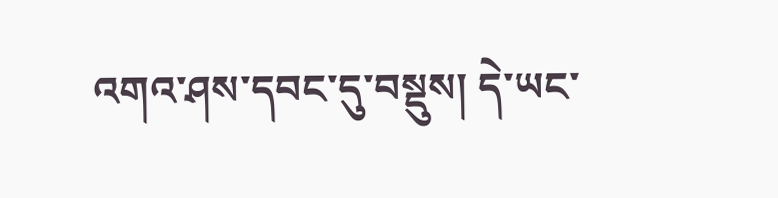འགའ་ཤས་དབང་དུ་བསྡུས། དེ་ཡང་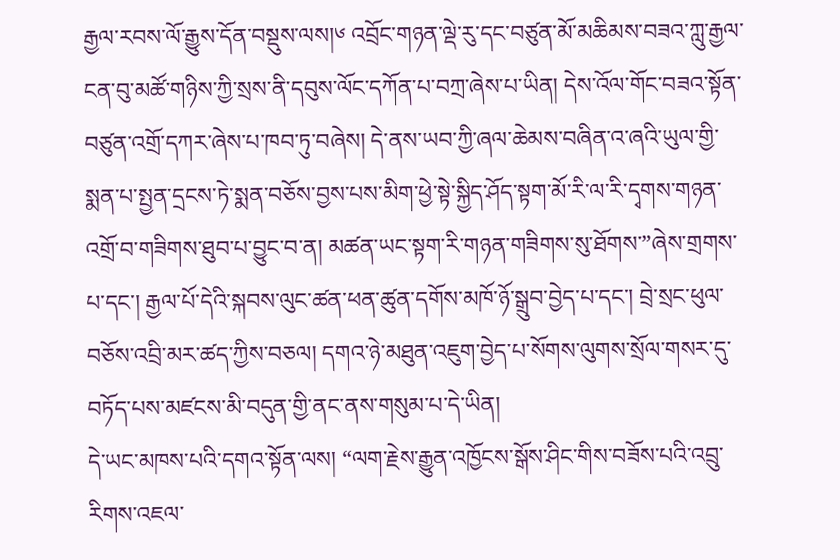རྒྱལ་རབས་ལོ་རྒྱུས་དོན་བསྡུས་ལས།༦ འབྲོང་གཉན་ལྡེ་རུ་དང་བཙུན་མོ་མཆིམས་བཟའ་ཀླུ་རྒྱལ་ངན་བུ་མཚོ་གཉིས་ཀྱི་སྲས་ནི་དབུས་ལོང་དཀོན་པ་བཀྲ་ཞེས་པ་ཡིན། དེས་འོལ་གོང་བཟའ་སྟོན་བཙུན་འགྲོ་དཀར་ཞེས་པ་ཁབ་ཏུ་བཞེས། དེ་ནས་ཡབ་ཀྱི་ཞལ་ཆེམས་བཞིན་འ་ཞའི་ཡུལ་གྱི་སྨན་པ་སྤྱན་དྲངས་ཏེ་སྨན་བཅོས་བྱས་པས་མིག་ཕྱེ་སྟེ་སྐྱིད་ཤོད་སྟག་མོ་རི་ལ་རི་དྭགས་གཉན་འགྲོ་བ་གཟིགས་ཐུབ་པ་བྱུང་བ་ན། མཚན་ཡང་སྟག་རི་གཉན་གཟིགས་སུ་ཐོགས་”ཞེས་གྲགས་པ་དང་། རྒྱལ་པོ་དེའི་སྐབས་ལུང་ཚན་ཕན་ཚུན་དགོས་མཁོ་ཉོ་སྒྲུབ་བྱེད་པ་དང་། བྲེ་སྲང་ཕུལ་བཅོས་འབྲི་མར་ཚད་ཀྱིས་བཅལ། དགའ་ཉེ་མཐུན་འཇུག་བྱེད་པ་སོགས་ལུགས་སྲོལ་གསར་དུ་བཏོད་པས་མཛངས་མི་བདུན་གྱི་ནང་ནས་གསུམ་པ་དེ་ཡིན།
དེ་ཡང་མཁས་པའི་དགའ་སྟོན་ལས། “ལག་རྗེས་རྒྱུན་འཁྱོངས་སྒོས་ཤིང་གིས་བཟོས་པའི་འབྲུ་རིགས་འཇལ་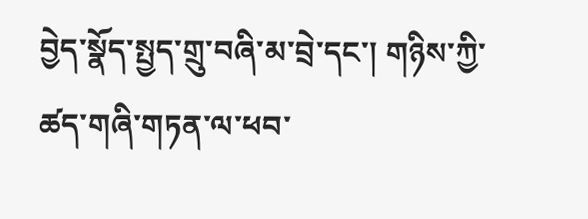བྱེད་སྣོད་སྤྱད་གྲུ་བཞི་མ་བྲེ་དང་། གཉིས་ཀྱི་ཚད་གཞི་གཏན་ལ་ཕབ་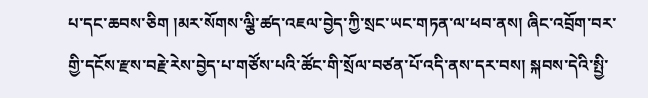པ་དང་ཆབས་ཅིག །མར་སོགས་ལྕི་ཚད་འཇལ་བྱེད་ཀྱི་སྲང་ཡང་གཏན་ལ་ཕབ་ནས། ཞིང་འབྲོག་བར་གྱི་དངོས་རྫས་བརྗེ་རེས་བྱེད་པ་གཙོས་པའི་ཚོང་གི་སྲོལ་བཙན་པོ་འདི་ནས་དར་བས། སྐབས་དེའི་སྤྱི་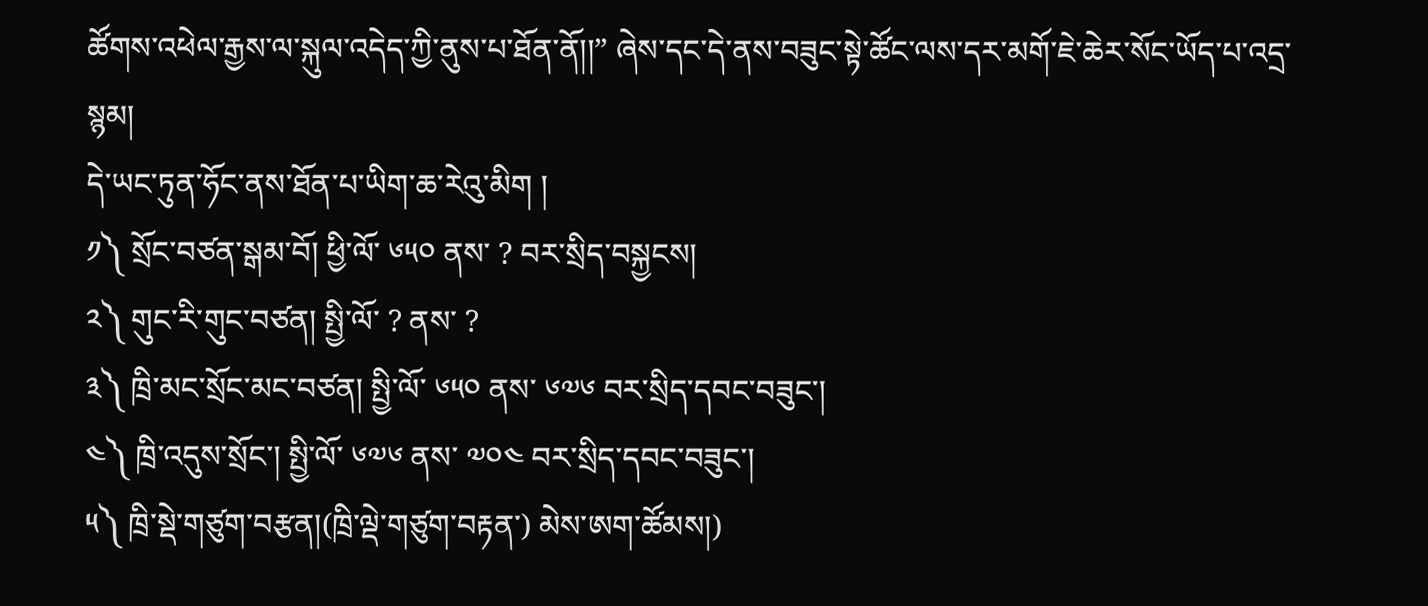ཚོགས་འཕེལ་རྒྱས་ལ་སྐུལ་འདེད་ཀྱི་ནུས་པ་ཐོན་ནོ།།” ཞེས་དང་དེ་ནས་བཟུང་སྟེ་ཚོང་ལས་དར་མགོ་ཇེ་ཆེར་སོང་ཡོད་པ་འདྲ་སྙམ།
དེ་ཡང་ཏུན་ཧོང་ནས་ཐོན་པ་ཡིག་ཆ་རེའུ་མིག །
༡༽ སྲོང་བཙན་སྒམ་བོ། ཕྱི་ལོ་ ༦༥༠ ནས་ ? བར་སྲིད་བསྐྱངས།
༢༽ གུང་རི་གུང་བཙན། སྤྱི་ལོ་ ? ནས་ ?
༣༽ ཁྲི་མང་སྲོང་མང་བཙན། སྤྱི་ལོ་ ༦༥༠ ནས་ ༦༧༦ བར་སྲིད་དབང་བཟུང་།
༤༽ ཁྲི་འདུས་སྲོང་། སྤྱི་ལོ་ ༦༧༦ ནས་ ༧༠༤ བར་སྲིད་དབང་བཟུང་།
༥༽ ཁྲི་སྡེ་གཙུག་བརྩན།(ཁྲི་ལྡེ་གཙུག་བརྟན་) མེས་ཨག་ཚོམས།)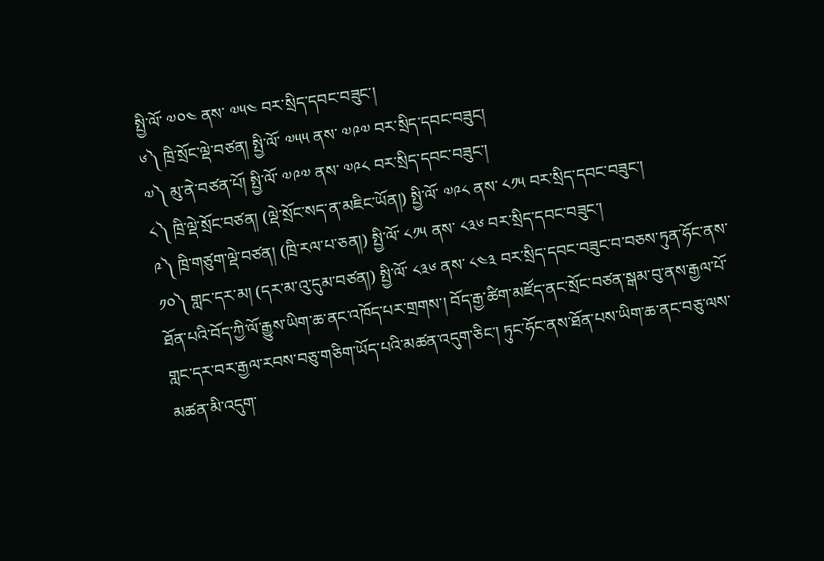སྤྱི་ལོ་ ༧༠༤ ནས་ ༧༥༤ བར་སྲིད་དབང་བཟུང་།
༦༽ ཁྲི་སྲོང་ལྡེ་བཙན། སྤྱི་ལོ་ ༧༥༥ ནས་ ༧༩༧ བར་སྲིད་དབང་བཟུང།
༧༽ མུ་ནེ་བཙན་པོ། སྤྱི་ལོ་ ༧༩༧ ནས་ ༧༩༨ བར་སྲིད་དབང་བཟུང་།
༨༽ ཁྲི་ལྡེ་སྲོང་བཙན། (ལྡེ་སྲོང་སད་ན་མཇིང་ཡོན།) སྤྱི་ལོ་ ༧༩༨ ནས་ ༨༡༥ བར་སྲིད་དབང་བཟུང་།
༩༽ ཁྲི་གཙུག་ལྡེ་བཙན། (ཁྲི་རལ་པ་ཅན།) སྤྱི་ལོ་ ༨༡༥ ནས་ ༨༣༦ བར་སྲིད་དབང་བཟུང་།
༡༠༽ གླང་དར་མ། (དར་མ་འུ་དུམ་བཙན།) སྤྱི་ལོ་ ༨༣༦ ནས་ ༨༤༣ བར་སྲིད་དབང་བཟུང་བ་བཅས་ཏུན་ཧོང་ནས་ཐོན་པའི་བོད་ཀྱི་ལོ་རྒྱུས་ཡིག་ཆ་ནང་འཁོད་པར་གྲགས་། བོད་རྒྱ་ཚིག་མཛོད་ནང་སྲོང་བཙན་སྒམ་བུ་ནས་རྒྱལ་པོ་གླང་དར་བར་རྒྱལ་རབས་བཅུ་གཅིག་ཡོད་པའི་མཚན་འདུག་ཅིང་། ཏུང་ཧོང་ནས་ཐོན་པས་ཡིག་ཆ་ནང་བཅུ་ལས་མཚན་མི་འདུག་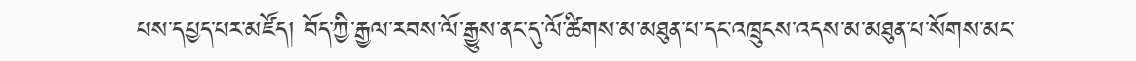པས་དཔྱད་པར་མཛོད། བོད་ཀྱི་རྒྱལ་རབས་ལོ་རྒྱུས་ནང་དུ་ལོ་ཚིགས་མ་མཐུན་པ་དང་འཁྲུངས་འདས་མ་མཐུན་པ་སོགས་མང་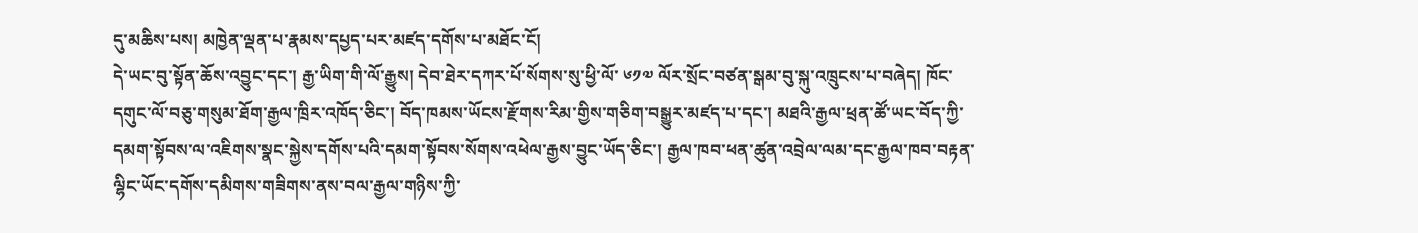དུ་མཆིས་པས། མཁྱེན་ལྡན་པ་རྣམས་དཔྱད་པར་མཛད་དགོས་པ་མཐོང་ངོ།
དེ་ཡང་བུ་སྟོན་ཆོས་འབྱུང་དང་། རྒྱ་ཡིག་གི་ལོ་རྒྱུས། དེབ་ཐེར་དཀར་པོ་སོགས་སུ་ཕྱི་ལོ་ ༦༡༧ ལོར་སྲོང་བཙན་སྒམ་བུ་སྐུ་འཁྲུངས་པ་བཞེད། ཁོང་དགུང་ལོ་བཅུ་གསུམ་ཐོག་རྒྱལ་ཁྲིར་འཁོད་ཅིང་། བོད་ཁམས་ཡོངས་རྫོགས་རིམ་གྱིས་གཅིག་བསྒྱུར་མཛད་པ་དང་། མཐའི་རྒྱལ་ཕྲན་ཚོ་ཡང་བོད་ཀྱི་དམག་སྟོབས་ལ་འཇིགས་སྣང་སྐྱེས་དགོས་པའི་དམག་སྟོབས་སོགས་འཕེལ་རྒྱས་བྱུང་ཡོད་ཅིང་། རྒྱལ་ཁབ་ཕན་ཚུན་འབྲེལ་ལམ་དང་རྒྱལ་ཁབ་བརྟན་ལྷིང་ཡོང་དགོས་དམིགས་གཟིགས་ནས་བལ་རྒྱལ་གཉིས་ཀྱི་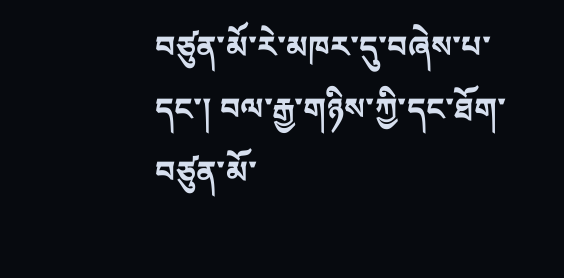བཙུན་མོ་རེ་མཁར་དུ་བཞེས་པ་དང་། བལ་རྒྱ་གཉིས་ཀྱི་དང་ཐོག་བཙུན་མོ་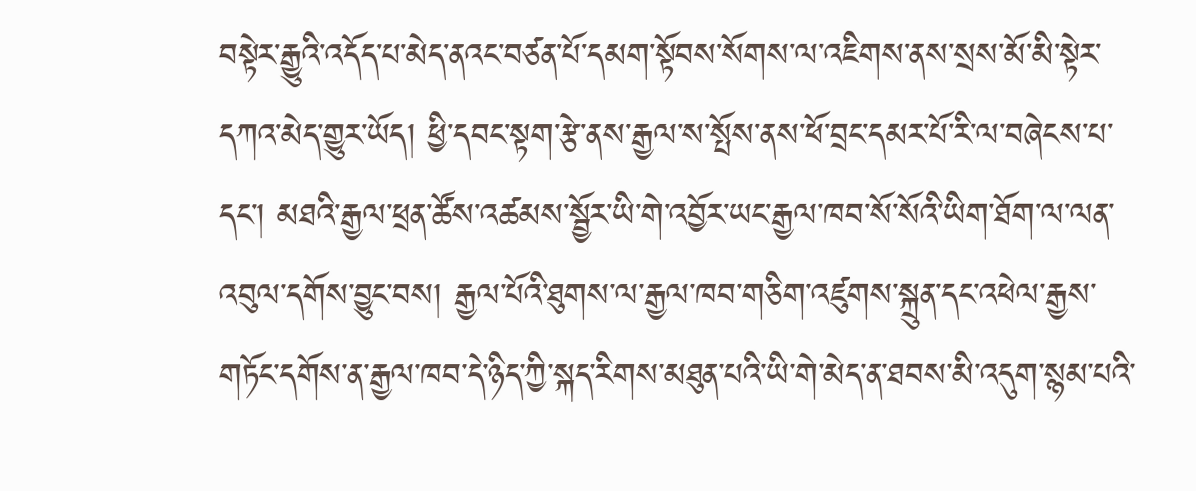བསྟེར་རྒྱུའི་འདོད་པ་མེད་ནའང་བཙན་པོ་དམག་སྟོབས་སོགས་ལ་འཇིགས་ནས་སྲས་མོ་མི་སྟེར་དཀའ་མེད་གྱུར་ཡོད། ཕྱི་དབང་སྟག་རྩེ་ནས་རྒྱལ་ས་སྤོས་ནས་ཕོ་བྲང་དམར་པོ་རི་ལ་བཞེངས་པ་དང་། མཐའི་རྒྱལ་ཕྲན་ཚོས་འཚམས་སྦྱོར་ཡི་གེ་འབྱོར་ཡང་རྒྱལ་ཁབ་སོ་སོའི་ཡིག་ཐོག་ལ་ལན་འབུལ་དགོས་བྱུང་བས། རྒྱལ་པོའི་ཐུགས་ལ་རྒྱལ་ཁབ་གཅིག་འཛུགས་སྐྲུན་དང་འཕེལ་རྒྱས་གཏོང་དགོས་ན་རྒྱལ་ཁབ་དེ་ཉིད་ཀྱི་སྐད་རིགས་མཐུན་པའི་ཡི་གེ་མེད་ན་ཐབས་མི་འདུག་སྙམ་པའི་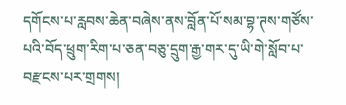དགོངས་པ་རླབས་ཆེན་བཞེས་ནས་བློན་པོ་སམ་བྷ་ཊས་གཙོས་པའི་བོད་ཕྲུག་རིག་པ་ཅན་བཅུ་དྲུག་རྒྱ་གར་དུ་ཡི་གེ་སློབ་པ་བརྫངས་པར་གྲགས།